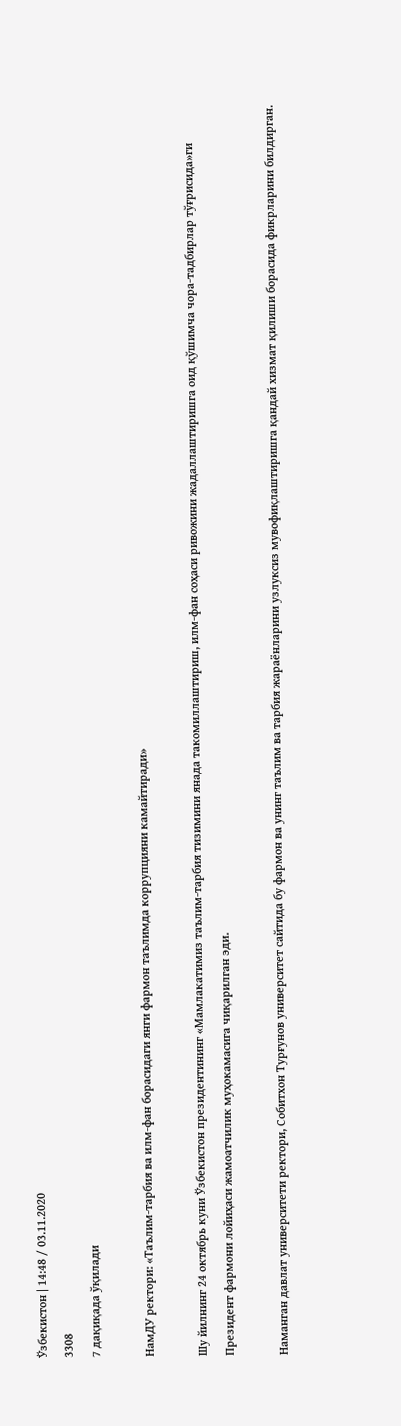Ўзбекистон | 14:48 / 03.11.2020
3308
7 дақиқада ўқилади

НамДУ ректори: «Таълим-тарбия ва илм-фан борасидаги янги фармон таълимда коррупцияни камайтиради»

Шу йилнинг 24 октябрь куни Ўзбекистон президентининг «Мамлакатимиз таълим-тарбия тизимини янада такомиллаштириш, илм-фан соҳаси ривожини жадаллаштиришга оид қўшимча чора-тадбирлар тўғрисида»ги Президент фармони лойиҳаси жамоатчилик муҳокамасига чиқарилган эди.

Наманган давлат университети ректори, Собитхон Турғунов университет сайтида бу фармон ва унинг таълим ва тарбия жараёнларини узлуксиз мувофиқлаштиришга қандай хизмат қилиши борасида фикрларини билдирган.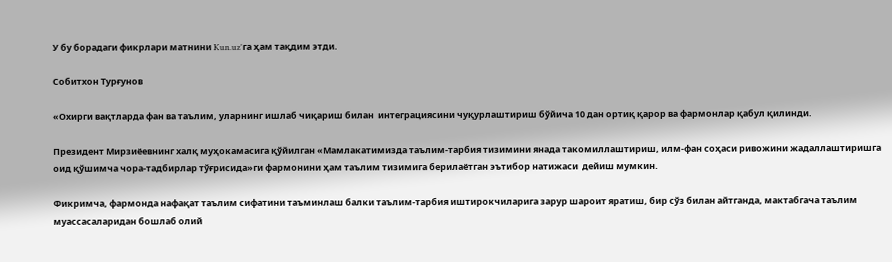У бу борадаги фикрлари матнини Kun.uz'га ҳам тақдим этди.

Собитхон Турғунов

«Охирги вақтларда фан ва таълим, уларнинг ишлаб чиқариш билан  интеграциясини чуқурлаштириш бўйича 10 дан ортиқ қарор ва фармонлар қабул қилинди.

Президент Мирзиёевнинг халқ муҳокамасига қўйилган «Мамлакатимизда таълим-тарбия тизимини янада такомиллаштириш, илм-фан соҳаси ривожини жадаллаштиришга оид қўшимча чора-тадбирлар тўғрисида»ги фармонини ҳам таълим тизимига берилаётган эътибор натижаси  дейиш мумкин.

Фикримча, фармонда нафақат таълим сифатини таъминлаш балки таълим-тарбия иштирокчиларига зарур шароит яратиш, бир сўз билан айтганда, мактабгача таълим муассасаларидан бошлаб олий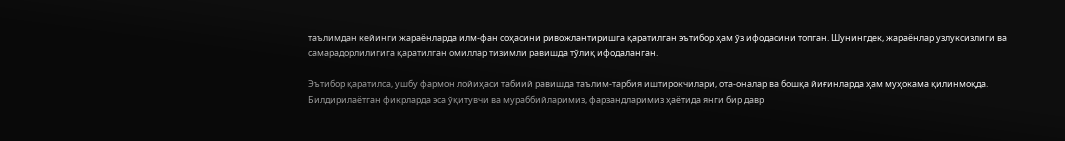таълимдан кейинги жараёнларда илм-фан соҳасини ривожлантиришга қаратилган эътибор ҳам ўз ифодасини топган. Шунингдек, жараёнлар узлуксизлиги ва самарадорлилигига қаратилган омиллар тизимли равишда тўлиқ ифодаланган.

Эътибор қаратилса, ушбу фармон лойиҳаси табиий равишда таълим-тарбия иштирокчилари, ота-оналар ва бошқа йиғинларда ҳам муҳокама қилинмоқда. Билдирилаётган фикрларда эса ўқитувчи ва мураббийларимиз, фарзандларимиз ҳаётида янги бир давр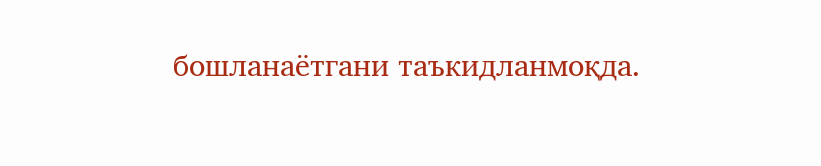бошланаётгани таъкидланмоқда.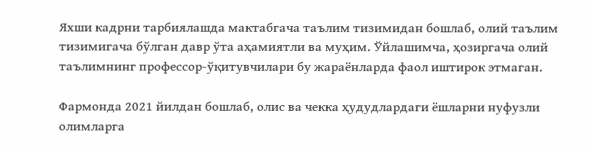Яхши кадрни тарбиялашда мактабгача таълим тизимидан бошлаб, олий таълим тизимигача бўлган давр ўта аҳамиятли ва муҳим. Ўйлашимча, ҳозиргача олий таълимнинг профессор-ўқитувчилари бу жараёнларда фаол иштирок этмаган.

Фармонда 2021 йилдан бошлаб, олис ва чекка ҳудудлардаги ёшларни нуфузли олимларга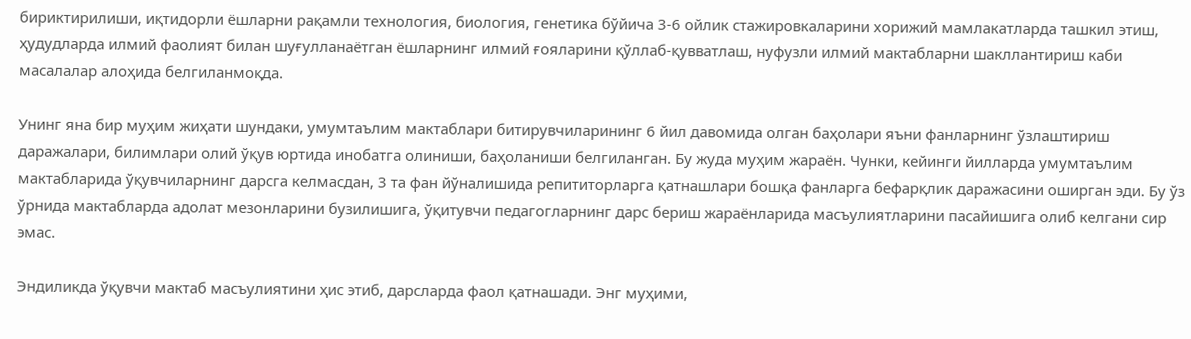бириктирилиши, иқтидорли ёшларни рақамли технология, биология, генетика бўйича 3-6 ойлик стажировкаларини хорижий мамлакатларда ташкил этиш, ҳудудларда илмий фаолият билан шуғулланаётган ёшларнинг илмий ғояларини қўллаб-қувватлаш, нуфузли илмий мактабларни шакллантириш каби масалалар алоҳида белгиланмоқда.

Унинг яна бир муҳим жиҳати шундаки, умумтаълим мактаблари битирувчиларининг 6 йил давомида олган баҳолари яъни фанларнинг ўзлаштириш даражалари, билимлари олий ўқув юртида инобатга олиниши, баҳоланиши белгиланган. Бу жуда муҳим жараён. Чунки, кейинги йилларда умумтаълим мактабларида ўқувчиларнинг дарсга келмасдан, 3 та фан йўналишида репититорларга қатнашлари бошқа фанларга бефарқлик даражасини оширган эди. Бу ўз ўрнида мактабларда адолат мезонларини бузилишига, ўқитувчи педагогларнинг дарс бериш жараёнларида масъулиятларини пасайишига олиб келгани сир эмас.

Эндиликда ўқувчи мактаб масъулиятини ҳис этиб, дарсларда фаол қатнашади. Энг муҳими,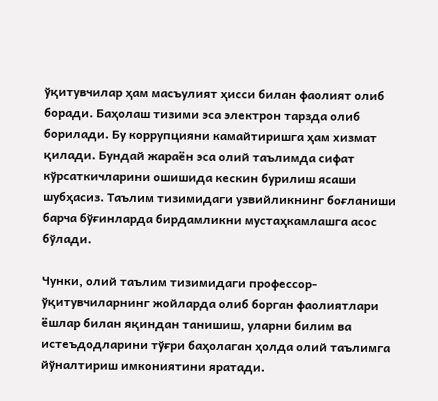ўқитувчилар ҳам масъулият ҳисси билан фаолият олиб боради. Баҳолаш тизими эса электрон тарзда олиб борилади. Бу коррупцияни камайтиришга ҳам хизмат қилади. Бундай жараён эса олий таълимда сифат кўрсаткичларини ошишида кескин бурилиш ясаши шубҳасиз. Таълим тизимидаги узвийликнинг боғланиши барча бўғинларда бирдамликни мустаҳкамлашга асос бўлади.

Чунки, олий таълим тизимидаги профессор-ўқитувчиларнинг жойларда олиб борган фаолиятлари ёшлар билан яқиндан танишиш, уларни билим ва истеъдодларини тўғри баҳолаган ҳолда олий таълимга йўналтириш имкониятини яратади.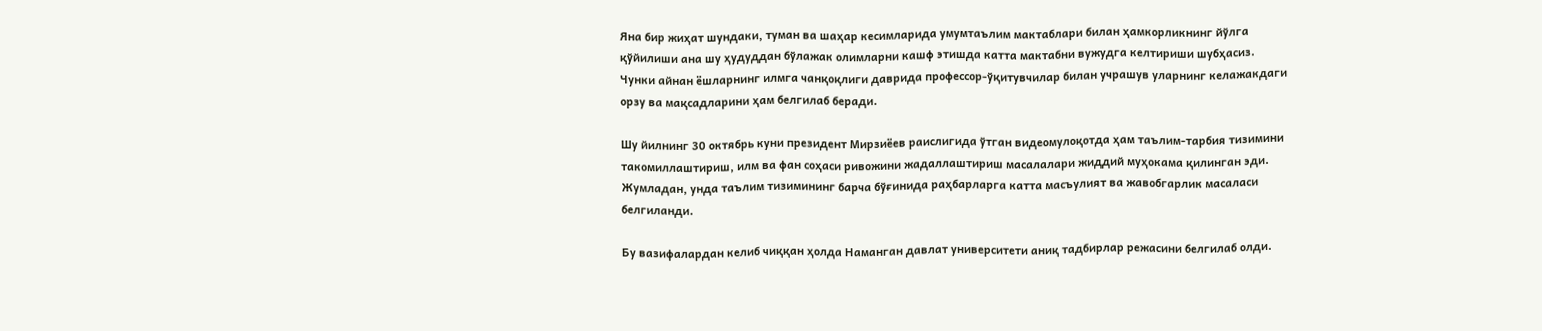Яна бир жиҳат шундаки, туман ва шаҳар кесимларида умумтаълим мактаблари билан ҳамкорликнинг йўлга қўйилиши ана шу ҳудуддан бўлажак олимларни кашф этишда катта мактабни вужудга келтириши шубҳасиз. Чунки айнан ёшларнинг илмга чанқоқлиги даврида профессор-ўқитувчилар билан учрашув уларнинг келажакдаги орзу ва мақсадларини ҳам белгилаб беради.

Шу йилнинг 30 октябрь куни президент Мирзиёев раислигида ўтган видеомулоқотда ҳам таълим-тарбия тизимини такомиллаштириш, илм ва фан соҳаси ривожини жадаллаштириш масалалари жиддий муҳокама қилинган эди. Жумладан, унда таълим тизимининг барча бўғинида раҳбарларга катта масъулият ва жавобгарлик масаласи белгиланди.

Бу вазифалардан келиб чиққан ҳолда Наманган давлат университети аниқ тадбирлар режасини белгилаб олди.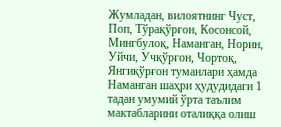Жумладан, вилоятнинг Чуст, Поп, Тўрақўрғон, Косонсой, Мингбулоқ, Наманган, Норин, Уйчи, Учқўрғон, Чортоқ, Янгиқўрғон туманлари ҳамда Наманган шаҳри ҳудудидаги 1 тадан умумий ўрта таълим мактабларини оталиққа олиш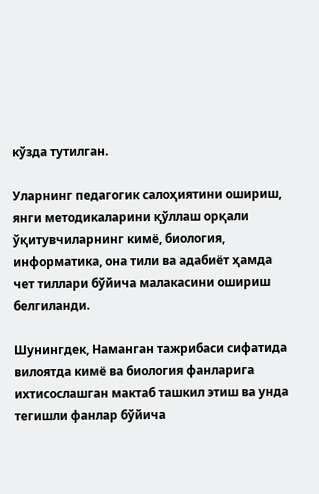кўзда тутилган.

Уларнинг педагогик салоҳиятини ошириш, янги методикаларини қўллаш орқали ўқитувчиларнинг кимё, биология, информатика, она тили ва адабиёт ҳамда чет тиллари бўйича малакасини ошириш белгиланди.

Шунингдек, Наманган тажрибаси сифатида вилоятда кимё ва биология фанларига ихтисослашган мактаб ташкил этиш ва унда тегишли фанлар бўйича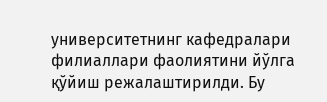университетнинг кафедралари филиаллари фаолиятини йўлга қўйиш режалаштирилди. Бу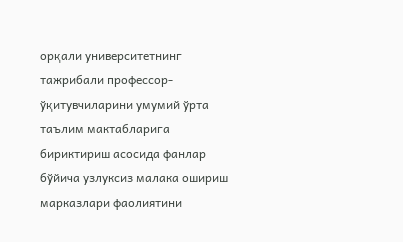орқали университетнинг тажрибали профессор-ўқитувчиларини умумий ўрта таълим мактабларига бириктириш асосида фанлар бўйича узлуксиз малака ошириш марказлари фаолиятини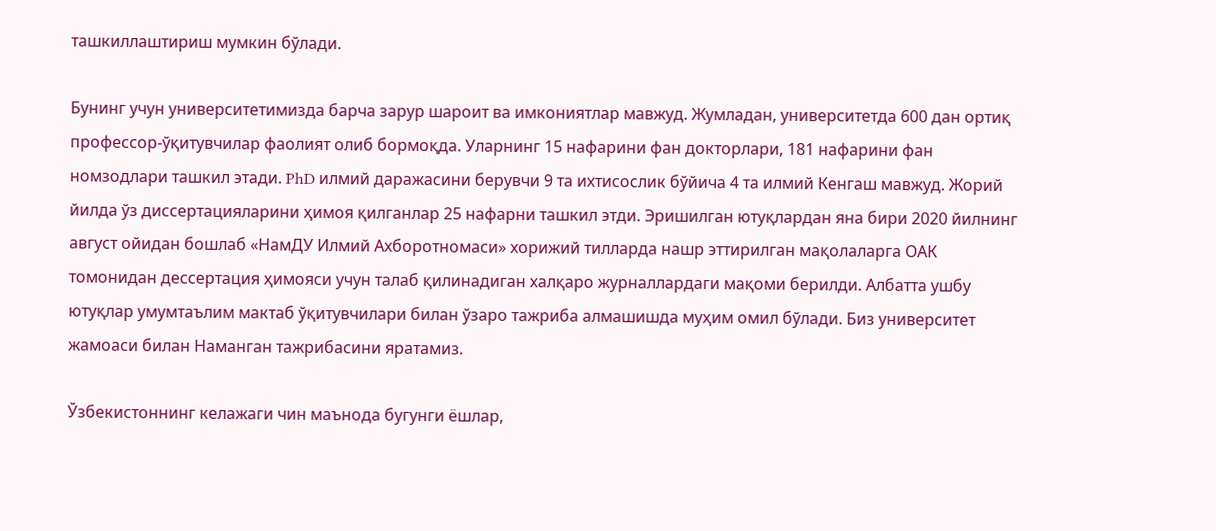ташкиллаштириш мумкин бўлади.

Бунинг учун университетимизда барча зарур шароит ва имкониятлар мавжуд. Жумладан, университетда 600 дан ортиқ профессор-ўқитувчилар фаолият олиб бормоқда. Уларнинг 15 нафарини фан докторлари, 181 нафарини фан номзодлари ташкил этади. PhD илмий даражасини берувчи 9 та ихтисослик бўйича 4 та илмий Кенгаш мавжуд. Жорий йилда ўз диссертацияларини ҳимоя қилганлар 25 нафарни ташкил этди. Эришилган ютуқлардан яна бири 2020 йилнинг август ойидан бошлаб «НамДУ Илмий Ахборотномаси» хорижий тилларда нашр эттирилган мақолаларга ОАК томонидан дессертация ҳимояси учун талаб қилинадиган халқаро журналлардаги мақоми берилди. Албатта ушбу ютуқлар умумтаълим мактаб ўқитувчилари билан ўзаро тажриба алмашишда муҳим омил бўлади. Биз университет жамоаси билан Наманган тажрибасини яратамиз.

Ўзбекистоннинг келажаги чин маънода бугунги ёшлар,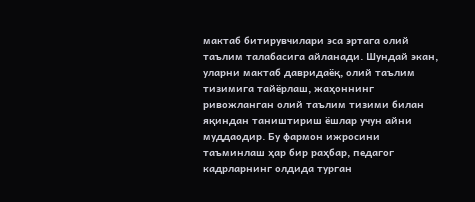мактаб битирувчилари эса эртага олий таълим талабасига айланади. Шундай экан, уларни мактаб давридаёқ, олий таълим тизимига тайёрлаш, жаҳоннинг ривожланган олий таълим тизими билан яқиндан таништириш ёшлар учун айни муддаодир. Бу фармон ижросини таъминлаш ҳар бир раҳбар, педагог кадрларнинг олдида турган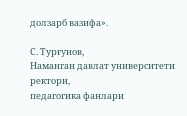долзарб вазифа».

С. Турғунов,
Наманган давлат университети ректори,
педагогика фанлари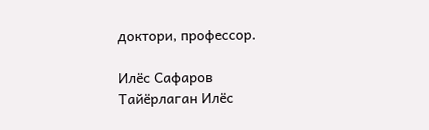доктори, профессор.

Илёс Сафаров
Тайёрлаган Илёс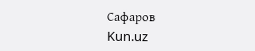Сафаров
Kun.uz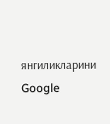янгиликларини Google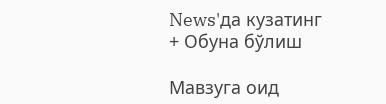News'да кузатинг
+ Обуна бўлиш

Мавзуга оид